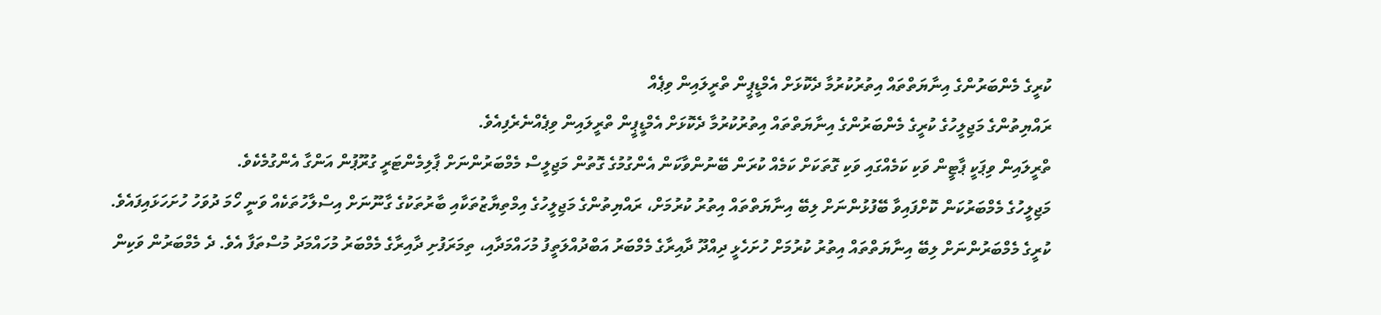ކުރީގެ މެންބަރުންގެ އިނާޔަތްތައް އިތުރުކުރުމާ ދެކޮޅަށް އެމްޑީޕީން ތްރީލައިން ވިޕެއް
ރައްޔިތުންގެ މަޖިލީހުގެ ކުރީގެ މެންބަރުންގެ އިނާޔަތްތައް އިތުރުކުރުމާ ދެކޮޅަށް އެމްޑީޕީން ތްރީލައިން ވިޕެއްނެރެފިއެވެ.
ތްރީލައިން ވިޕަކީ ޕާޓީން ވަކި ކަމެއްގައި ވަކި ގޮތަކަށް ކަމެއް ކުރަން ބޭނުންވާކަން އެންގުމުގެ ގޮތުން މަޖިލީސް މެމްބަރުންނަށް ޕާލިމެންޓަރީ ގުރޫޕުން އަންގާ އެންގުމެކެވެ.
މަޖިލީހުގެ މެމްބަރުކަން ކޮށްފައިވާ ބޭފުޅުންނަށް ލިބޭ އިނާޔަތްތައް އިތުރު ކުރުމަށް، ރައްޔިތުންގެ މަޖިލީހުގެ އިމްތިޔާޒުތަކާއި ބާރުތަކުގެ ގާނޫނަށް އިސްލާހުތަކެއް ވަނީ ހޯމަ ދުވަހު ހުށަހަޅައިފައެވެ.
ކުރީގެ މެމްބަރުންނަށް ލިބޭ އިނާޔަތްތައް އިތުރު ކުރުމަށް ހުށަހެޅީ ދިއްދޫ ދާއިރާގެ މެމްބަރު އަބްދުއްލަތީފު މުހައްމަދާއި، ތިމަރަފުށި ދާއިރާގެ މެމްބަރު މުހައްމަދު މުސްތަފާ އެވެ. ދެ މެމްބަރުން ވަކިން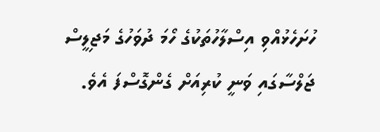ހުށަހެޅުއްވި އިސްލާހުތަކުގެ ހޯމަ ދުވަހުގެ މަޖިލީސް ޖަލްސާގައި ވަނީ ކުރިއަށް ގެންގޮސްފަ އެވެ.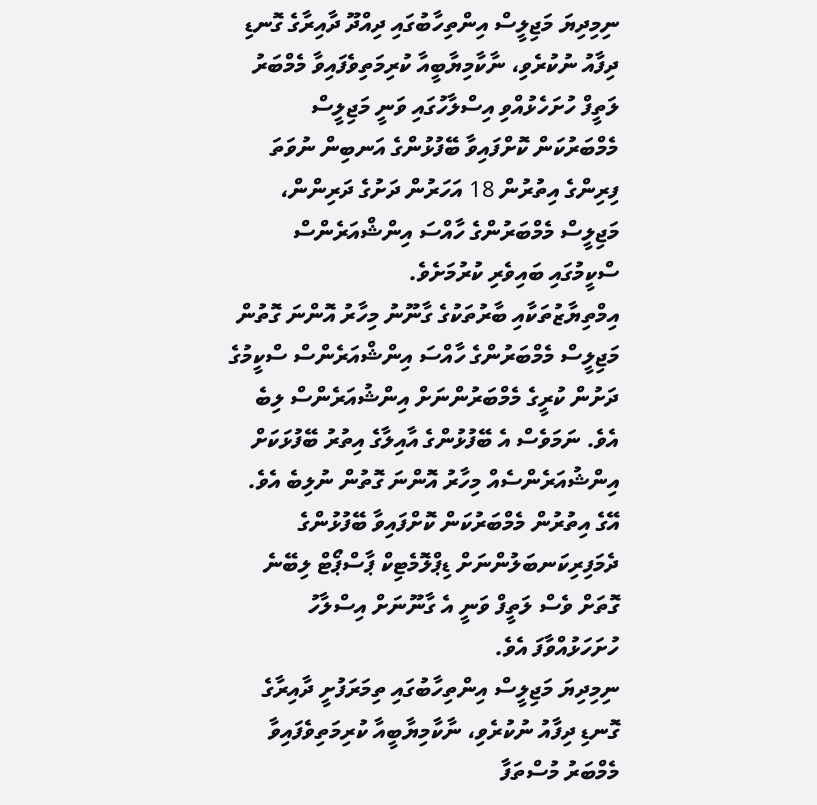ނިމިދިޔަ މަޖިލީސް އިންތިހާބުގައި ދިއްދޫ ދާއިރާގެ ގޮނޑި ދިފާއު ނުކުރެވި، ނާކާމިޔާބީއާ ކުރިމަތިވެފައިވާ މެމްބަރު ލަތީފް ހުށަހެޅުއްވި އިސްލާހުގައި ވަނީ މަޖިލީސް މެމްބަރުކަން ކޮށްފައިވާ ބޭފުޅުންގެ އަނބިން ނުވަތަ ފިރިންގެ އިތުރުން 18 އަހަރުން ދަށުގެ ދަރިންން، މަޖިލީސް މެމްބަރުންގެ ހާއްސަ އިންޝްއަރެންސް ސްކީމުގައި ބައިވެރި ކުރުމަށެވެ.
އިމްތިޔާޒުތަކާއި ބާރުތަކުގެ ގާނޫނު މިހާރު އޮންނަ ގޮތުން މަޖިލީސް މެމްބަރުންގެ ހާއްސަ އިންޝްއަރެންސް ސްކީމުގެ ދަށުން ކުރީގެ މެމްބަރުންނަށް އިންޝުއަރެންސް ލިބެ އެވެ. ނަމަވެސް އެ ބޭފުޅުންގެ އާއިލާގެ އިތުރު ބޭފުޅަކަށް އިންޝުއަރެންސެއް މިހާރު އޮންނަ ގޮތުން ނުލިބެ އެވެ.
އޭގެ އިތުރުން މެމްބަރުކަން ކޮށްފައިވާ ބޭފުޅުންގެ ދެމަފިރިކަނބަލުންނަށް ޑިޕްލޮމެޓިކް ޕާސްޕޯޓް ލިބޭނެ ގޮތަށް ވެސް ލަތީފް ވަނީ އެ ގާނޫނަށް އިސްލާހު ހުށަހަޅުއްވާފަ އެވެ.
ނިމިދިޔަ މަޖިލީސް އިންތިހާބުގައި ތިމަރަފުށީ ދާއިރާގެ ގޮނޑި ދިފާއު ނުކުރެވި، ނާކާމިޔާބީއާ ކުރިމަތިވެފައިވާ މެމްބަރު މުސްތަފާ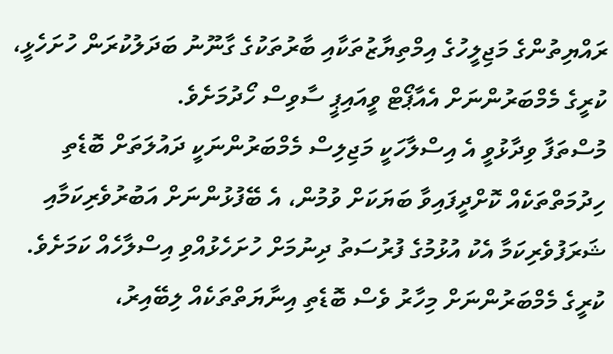ރައްޔިތުންގެ މަޖިލީހުގެ އިމްތިޔާޒުތަކާއި ބާރުތަކުގެ ގާނޫނު ބަދަލުކުރަން ހުށަހެޅީ، ކުރީގެ މެމްބަރުންނަށް އެއާޕޯޓް ވީއައިޕީ ސާވިސް ހޯދުމަށެވެ.
މުސްތަފާ ވިދާޅުވީ އެ އިސްލާހަކީ މަޖިލިސް މެމްބަރުންނަކީ ދައުލަތަށް ބޮޑެތި ހިދުމަތްތަކެއް ކޮށްދީފައިވާ ބަޔަކަށް ވުމުން، އެ ބޭފުޅުންނަށް އަބުރުވެރިކަމާއި ޝަރަފުވެރިކަމާ އެކު އުޅުމުގެ ފުރުސަތު ދިނުމަށް ހުށަހެޅުއްވި އިސްލާހެއް ކަމަށެވެ.
ކުރީގެ މެމްބަރުންނަށް މިހާރު ވެސް ބޮޑެތި އިނާޔަތްތަކެއް ލިބޭއިރު،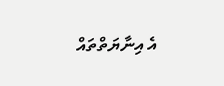އެ އިނާޔަތްތައް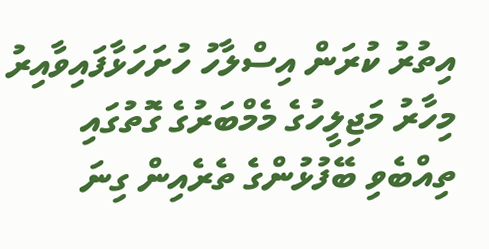އިތުރު ކުރަން އިސްލާހު ހުށަހަޅާފައިވާއިރު މިހާރު މަޖިލީހުގެ މެމްބަރުގެ ގޮތުގައި ތިއްބެވި ބޭފުޅުންގެ ތެރެއިން ގިނަ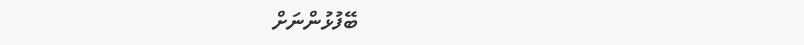ބޭފުޅުންނަށް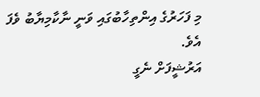މި ފަހަރުގެ އިންތިހާބުގައި ވަނީ ނާކާމިޔާބު ވެފަ އެވެ.
އަރުޝީފަށް ނެގީ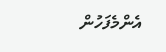އެންމެފަހުން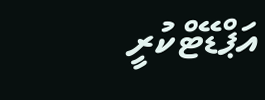އަޕްޑޭޓްކުރީ